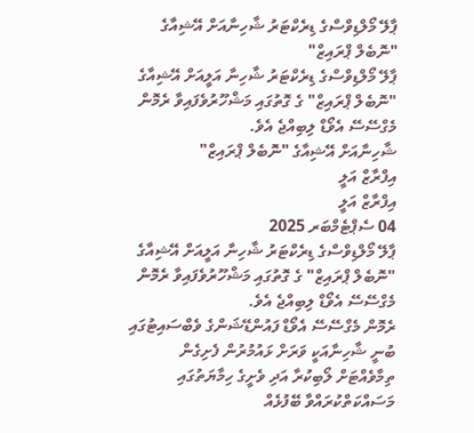ޕާލޭ މޯލްޑިވްސްގެ ޑިރެކްޓަރު ޝާހިނާއަށް އޭޝިއާގެ "ނޮބެލް ޕްރައިޒް"
ޕާލޭ މޯލްޑިވްސްގެ ޑިރެކްޓަރު ޝާހިނާ އަލީއަށް އޭޝިއާގެ "ނޮބެލް ޕްރައިޒް" ގެ ގޮތުގައި މަޝްހޫރުވެފައިވާ ރެމޮން މެގްސޭސޭ އެވޯޑް ލިބިއްޖެ އެވެ.
ޝާހިނާއަށް އޭޝިއާގެ "ނޮބެލް ޕްރައިޒް"
އިފްރާޒް އަލީ
އިފްރާޒް އަލީ
04 ސެޕްޓެމްބަރ 2025
ޕާލޭ މޯލްޑިވްސްގެ ޑިރެކްޓަރު ޝާހިނާ އަލީއަށް އޭޝިއާގެ "ނޮބެލް ޕްރައިޒް" ގެ ގޮތުގައި މަޝްހޫރުވެފައިވާ ރެމޮން މެގްސޭސޭ އެވޯޑް ލިބިއްޖެ އެވެ.
ރެމޮން މެގްސޭސޭ އެވޯޑް ފައުންޑޭޝަންގެ ވެބްސައިޓުގައި ބުނީ ޝާހިނާއަކީ ވަރަށް ޅައުމުރުން ފެށިގެން ތިމާވެއްޓަށް ލޯބިކުރާ އަދި ވެށީގެ ހިމާޔަތުގައި މަސައްކަތްކުރައްވާ ބޭފުޅެއް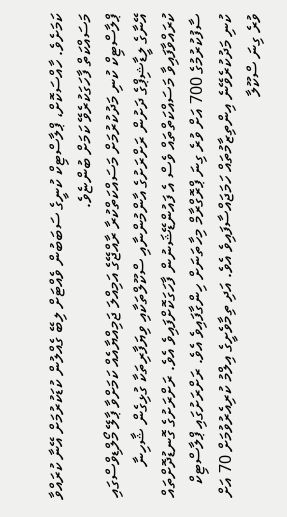ކަމަށެވެ. ހާއްސަކޮށް، ޕްލާސްޓިކް ކުނީގެ ސަބަބުން ވެއްޓަށް ލިބޭ ގެއްލުން ކުޑަކުރުމަށް އޭނާ ކުރައްވާ މަސައްކަތް ފާހަގަކުރެވޭ ކަމަށް ބުންޏެވެ.
ޕްލާސްޓިކް ކުނި މަދުކުރުމަށް މަސައްކަތްކުރާ ރާއްޖޭގެ އަމިއްލަ ޖަމިއްޔާއެއް ކަމަށްވާ ޕާލޭ މޯލްޑިވްސްގައި އޭނާގެ ލީޑާޝިޕްގެ ދަށުން ރަށްރަށުގެ އާންމުންނާއި ސްކޫލްތަކާއި ވިޔަފާރިތަކާ ގުޅިގެން ޝާހިނާ ކުރައްވާފައިވާ މަސައްކަތްތައް ވެސް އެ ފައުންޑޭޝަނުން ފާހަގަކޮށްފައިވެ އެވެ. ރަށްރަށުގެ ގޮނޑުދޮށްތައް ސާފުކުރުމުގެ 700 އަށް ވުރެ ގިނަ ޕްރޮގްރާމް މިހާތަނަށް ހިންގާފައިވެ އެވެ. ރަށްރަށުގައި ޕްލާސްޓިކް ކުނި މަދުކުރެވޭނެ އިންތިޒާމުތައް ހަމަޖައްސާފައިވެ އެވެ. އަދި ތިމާވެށީގެ އިލްމު ކުރިއެރުވުމަށް 70 އަށް ވުރެ ގިނަ ސްކޫލާ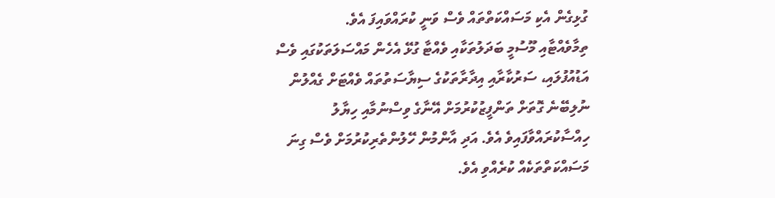ގުޅިގެން އެކި މަސައްކަތްތައް ވެސް ވަނީ ކުރައްވައިފަ އެވެ.
ތިމާވެއްޓާއި މޫސުމީ ބަދަލުތަކާއި ވެއްޓާ ގުޅޭ އެހެން މައްސަލަތަކުގައި ވެސް އަޑުއުފުލައި، ސަރުކާރާއި އިދާރާތަކުގެ ސިޔާސަތުތައް ވެއްޓަށް ގެއްލުން ނުލިބޭނެ ގޮތަށް ތަންފީޒުކުރުމަށް އޭނާގެ ވިސްނުމާއި ހިޔާލު ހިއްސާކުރައްވާފައިވެ އެވެ. އަދި އާންމުން ހޭލުންތެރިކުރުމަށް ވެސް ގިނަ މަސައްކަތްތަކެއް ކުރެއްވި އެވެ.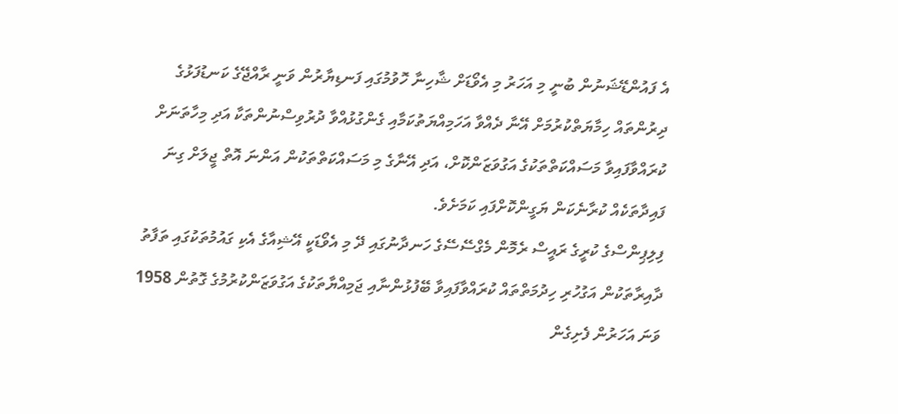އެ ފައުންޑޭޝަނުން ބުނީ މި އަހަރު މި އެވޯޑަށް ޝާހިނާ ހޮވުމުގައި ފަނޑިޔާރުން ވަނީ ރާއްޖޭގެ ކަނޑުފަޅުގެ ދިރުންތައް ހިމާޔަތްކުރުމަށް އޭނާ ދެއްވާ އަހަމިއްޔަތުކަމާއި ގެންގުޅުއްވާ ދުރުވިސްނުންތަކާ އަދި މިހާތަނަށް ކުރައްވާފައިވާ މަސައްކަތްތަކުގެ އަގުވަޒަންކޮށް، އަދި އޭނާގެ މި މަސައްކަތްތަކުން އަންނަ އޮތް ޖީލަށް ގިނަ ފައިދާތަކެއް ކުރާނެކަން ޔަގީންކޮށްފައި ކަމަށެވެ.
ފިލިޕިންސްގެ ކުރީގެ ރައީސް ރެމޮން މެގްސޭސޭގެ ހަނދާނުގައި ދޭ މި އެވޯޑަކީ އޭޝިއާގެ އެކި ގައުމުތަކުގައި ތަފާތު ދާއިރާތަކުން އަގުހުރި ހިދުމަތްތައް ކުރައްވާފައިވާ ބޭފުޅުންނާއި ޖަމިއްޔާތަކުގެ އަގުވަޒަންކުރުމުގެ ގޮތުން 1958 ވަނަ އަހަރުން ފެށިގެން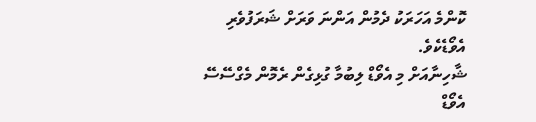ކޮންމެ އަހަރަކު ދެމުން އަންނަ ވަރަށް ޝަރަފުވެރި އެވޯޑެކެވެ.
ޝާހިނާއަށް މި އެވޯޑް ލިބުމާ ގުޅިގެން ރެމޮން މެގްސޭސޭ އެވޯޑް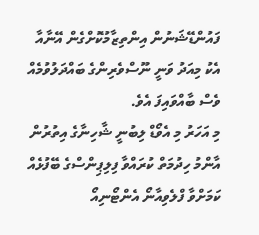ފައުންޑޭޝަނުން އިންތިޒާމުކޮށްގެން އޭނާއާ އެކު މިއަދު ވަނީ ނޫސްވެރިންގެ ބައްދަލުވުމެއް ވެސް ބާއްވައިފަ އެވެ.
މި އަހަރު މި އެވޯޑް ލިބުނީ ޝާހިނާގެ އިތުރުން އާންމު ހިދުމަތް ކުރައްވާ ފިލިޕިންސްގެ ބޭފުޅެއް ކަމަށްވާ ފްލެވިއާނޯ އެންޓޯނިއޯ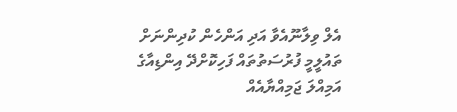އެލް ވިލާނޫއެވާ އަދި އަންހެން ކުދިންނަށް ތައުލީމީ ފުރުސަތުތައް ފަހިކޮށްދޭ އިންޑިއާގެ އަމިއްލަ ޖަމިއްޔާއެއް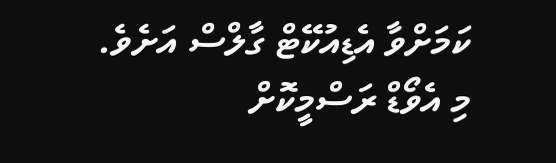ކަމަށްވާ އެޑިއުކޭޓް ގާލްސް އަށެވެ.
މި އެވޯޑް ރަސްމީކޮށް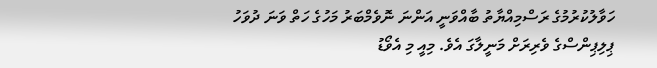ހަވާލުކުރުމުގެ ރަސްމިއްޔާތު ބާއްވަނީ އަންނަ ނޮވެމްބަރު މަހުގެ ހަތް ވަނަ ދުވަހު ޕިލިޕިންސްގެ ވެރިރަށް މަނީލާގަ އެވެ. މިއީ މި އެވޯޑު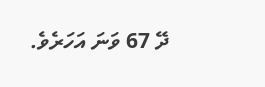ދޭ 67 ވަނަ އަހަރެވެ.